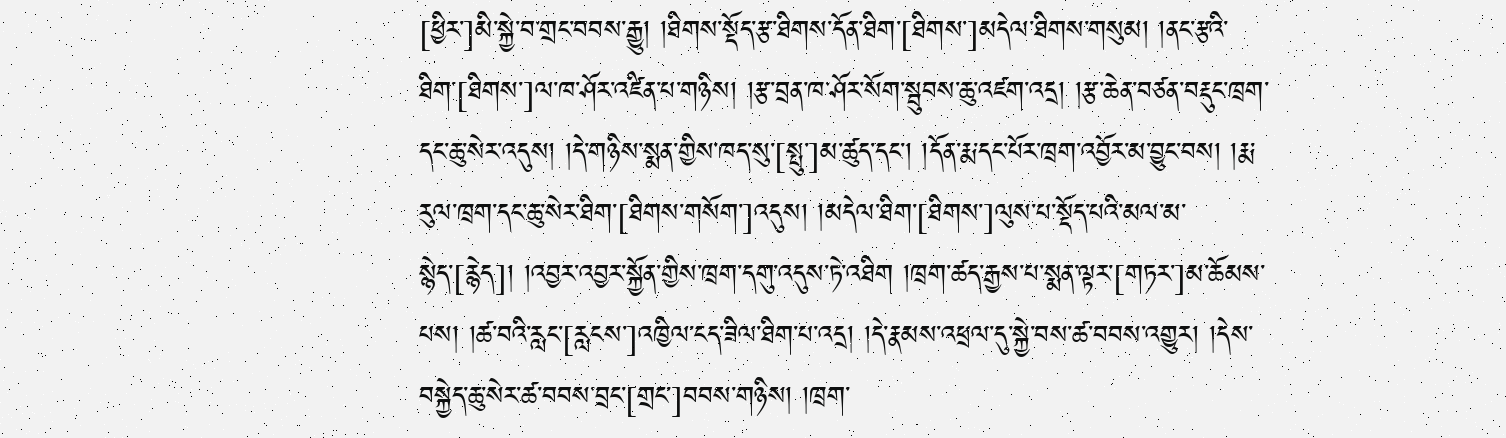[ཕྱིར་]མི་སྐྱེ་བ་གྲང་བབས་རྒྱུ། །ཐིགས་སྡོད་རྩ་ཐིགས་དོན་ཐིག་[ཐིགས་]མདེལ་ཐིགས་གསུམ། །ནང་རྩའི་ཐིག་[ཐིགས་]ལ་ཁ་ཤོར་འཛིན་པ་གཉིས། །རྩ་བྲན་ཁ་ཤོར་སོག་སྦུབས་ཆུ་འཛག་འདྲ། །རྩ་ཆེན་བཙན་བརྡུང་ཁྲག་དང་ཆུ་སེར་འདུས། །དེ་གཉིས་སྨན་གྱིས་ཁད་སུ་[སྤུ་]མ་ཚུད་དང་། །དོན་རྨ་དང་པོར་ཁྲག་འབྱོར་མ་བྱུང་བས། །རྨ་རུལ་ཁྲག་དང་ཆུ་སེར་ཐིག་[ཐིགས་གསོག་]འདུས། །མདེལ་ཐིག་[ཐིགས་]ལུས་པ་སྡོད་པའི་མལ་མ་སྙེད་[རྙེད]། །འབྱར་འབྱར་སྐྱོན་གྱིས་ཁྲག་དགུ་འདུས་ཏེ་འཐིག །ཁྲག་ཚད་རྒྱས་པ་སྨན་ལྟར་[གཏར་]མ་ཆོམས་པས། །ཚ་བའི་རླང་[རླངས་]འཁྱིལ་ངད་ཟིལ་ཐིག་པ་འདྲ། །དེ་རྣམས་འཕྲལ་དུ་སྐྱེ་བས་ཚ་བབས་འགྱུར། །དེས་བསྐྱེད་ཆུ་སེར་ཚ་བབས་བྲང་[གྲང་]བབས་གཉིས། །ཁྲག་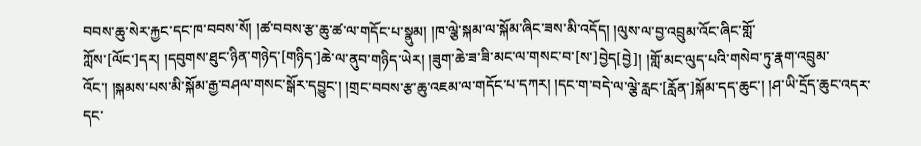བབས་ཆུ་སེར་རྐྱང་དང་ཁ་བབས་སོ། །ཚ་བབས་རྩ་ཆུ་ཚ་ལ་གདོང་པ་སྣུམ། །ཁ་ལྕེ་སྐམ་ལ་སྐོམ་ཞིང་ཟས་མི་འདོད། །ལུས་ལ་བྱ་འབྲུམ་འོང་ཞིང་གློ་ཀློས་[ལོང་]དར། །དབུགས་ཐུང་ཉིན་གཉེད་[གཉིད་]ཆེ་ལ་ནུབ་གཉིད་ཡེར། །ཟུག་ཆེ་ཟ་ཟི་མང་ལ་གསང་བ་[ས་]བྱེད[བྱེ]། །གློ་མང་ལུད་པའི་གསེབ་ཏུ་རྣག་འབྲུམ་འོང་། །སྐམས་པས་མི་སྐོམ་རྒྱ་བཤལ་གསང་སྒོར་དབྱུང་། །གྲང་བབས་རྩ་ཆུ་འཇམ་ལ་གདོང་པ་དཀར། །དང་ག་བདེ་ལ་ལྕེ་རླང་[རློན་]སྐོམ་དད་ཆུང་། །ཤ་ཡི་དྲོད་ཆུང་འདར་དང་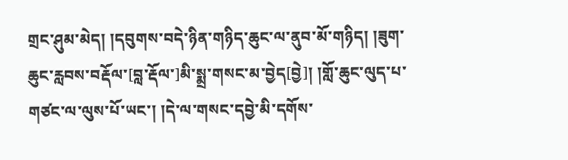གྲང་ཤུམ་མེད། །དབུགས་བདེ་ཉིན་གཉིད་ཆུང་ལ་ནུབ་མོ་གཉིད། །ཟུག་ཆུང་རླབས་བརྡོལ་[བླ་རྡོལ་]མི་སྨྲ་གསང་མ་བྱེད[བྱེ]། །གློ་ཆུང་ལུད་པ་གཙང་ལ་ལུས་པོ་ཡང་། །དེ་ལ་གསང་དབྱེ་མི་དགོས་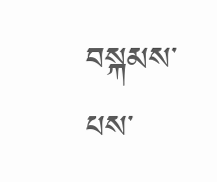བསྐམས་པས་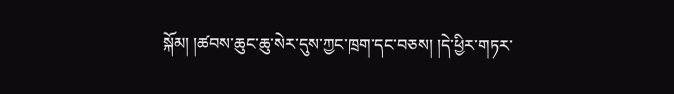སྐོམ། །ཚབས་ཆུང་ཆུ་སེར་དུས་ཀྱང་ཁྲག་དང་བཅས། །དེ་ཕྱིར་གཏར་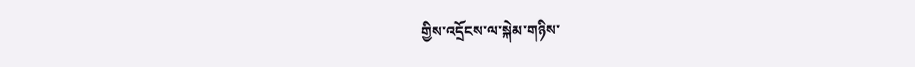གྱིས་འདྲོངས་ལ་སྐེམ་གཉིས་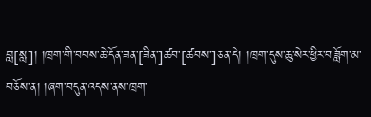བླ[སླ]། །ཁྲག་གི་བབས་ཆེ་དོན་ཟན་[ཟིན་]ཚབ་[ཚབས་]ཅན་དེ། །ཁྲག་དུས་ཆུ་སེར་ཕྱིར་བཟློག་མ་བཅོས་ན། །ཞག་བདུན་འདས་ནས་ཁྲག་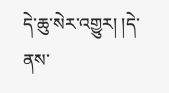དེ་ཆུ་སེར་འགྱུར། །དེ་ནས་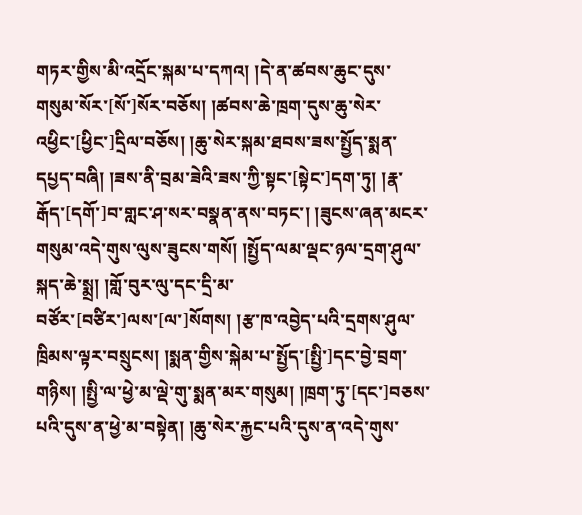གཏར་གྱིས་མི་འདྲོང་སྐམ་པ་དཀའ། །དེ་ན་ཚབས་ཆུང་དུས་གསུམ་སོར་[སོ་]སོར་བཅོས། །ཚབས་ཆེ་ཁྲག་དུས་ཆུ་སེར་འཕྱིང་[ཕྱིང་]དྲིལ་བཅོས། །ཆུ་སེར་སྐམ་ཐབས་ཟས་སྤྱོད་སྨན་དཔྱད་བཞི། །ཟས་ནི་བྲམ་ཟེའི་ཟས་ཀྱི་སྟང་[སྟེང་]དག་ཏུ། །རྣ་རྒོད་[དགོ་]བ་གླང་ཤ་སར་བསྣན་ནས་བཏང་། །ཟུངས་ཞན་མངར་གསུམ་འདེ་གུས་ལུས་ཟུངས་གསོ། །སྤྱོད་ལམ་ལྡང་ཉལ་དྲག་ཤུལ་སྐད་ཆེ་སྨྲ། །གློ་བུར་ལུ་དང་དྲི་མ་བཙོར་[བཙིར་]ལས་[ལ་]སོགས། །རྩ་ཁ་འབྱེད་པའི་དྲགས་ཤུལ་ཁྲིམས་ལྟར་བསྲུངས། །སྨན་གྱིས་སྐེམ་པ་སྤྱོད་[སྤྱི་]དང་བྱེ་བྲག་གཉིས། །སྤྱི་ལ་ཕྱེ་མ་ལྡེ་གུ་སྨན་མར་གསུམ། །ཁྲག་ཏུ་[དང་]བཅས་པའི་དུས་ན་ཕྱེ་མ་བསྟེན། །ཆུ་སེར་རྐྱང་པའི་དུས་ན་འདེ་གུས་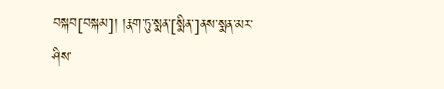བསྐབ[བསྐམ]། །རྣག་ཏུ་སྨན་[སྨིན་]ནས་སྨན་མར་ཤིས་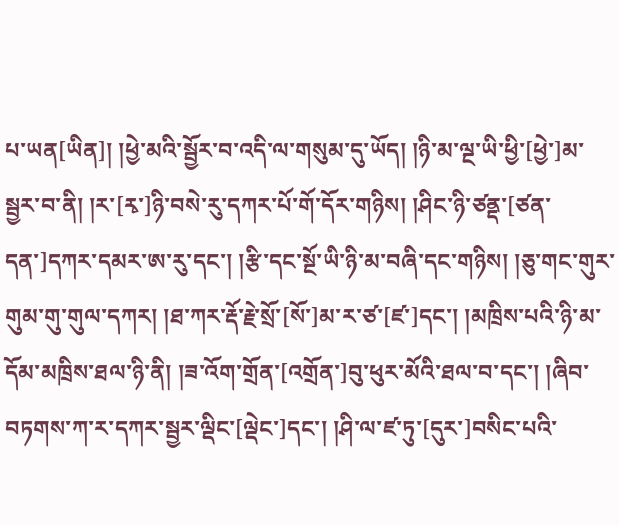པ་ཡན[ཡིན]། །ཕྱེ་མའི་སྦྱོར་བ་འདི་ལ་གསུམ་དུ་ཡོད། །ཉི་མ་ལྔ་ཡི་ཕྱི་[ཕྱེ་]མ་སྦྱར་བ་ནི། །ར་[རྭ་]ཉི་བསེ་རུ་དཀར་པོ་གོ་དོར་གཉིས། །ཤིང་ཉི་ཙནྡ་[ཙན་དན་]དཀར་དམར་ཨ་རུ་དང་། །རྩི་དང་སྔོ་ཡི་ཉི་མ་བཞི་དང་གཉིས། །ཅུ་གང་གུར་གུམ་གུ་གུལ་དཀར། །ཐ་ཀར་རྡོ་རྗེ་སྲོ་[སོ་]མ་ར་ཙ་[ཛ་]དང་། །མཁྲིས་པའི་ཉི་མ་དོམ་མཁྲིས་ཐལ་ཉི་ནི། །ཟ་འོག་གྲོན་[འགྲོན་]བུ་ཕུར་མོའི་ཐལ་བ་དང་། །ཞིབ་བཏགས་ཀ་ར་དཀར་སྦྱར་ལྡིང་[ལྡེང་]དང་། །ཤི་ལ་ཛ་ཏུ་[དུར་]བསིང་པའི་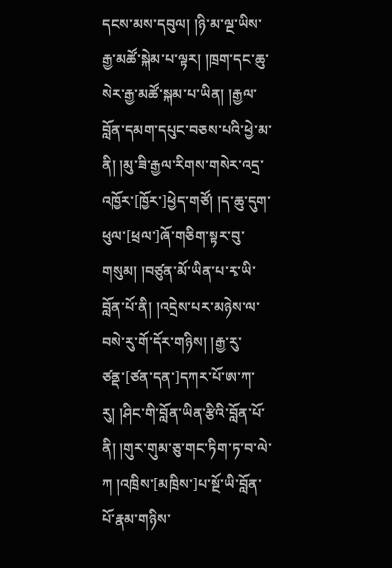དངས་མས་དབུལ། །ཉི་མ་ལྔ་ཡིས་རྒྱ་མཚོ་སྐེམ་པ་ལྟར། །ཁྲག་དང་ཆུ་སེར་རྒྱ་མཚོ་སྐམ་པ་ཡིན། །རྒྱལ་བློན་དམག་དཔུང་བཅས་པའི་ཕྱེ་མ་ནི། །མུ་ཟི་རྒྱལ་རིགས་གསེར་འདྲ་འཁྱོར་[ཁྱོར་]ཕྱེད་གཙོ། །ད་ཆུ་དུག་ཕུལ་[ཕྲལ་]ཞོ་གཅིག་སྟར་བུ་གསུམ། །བཙུན་མོ་ཡིན་པ་རྭ་ཡི་བློན་པོ་ནི། །འདྲེས་པར་མཉེས་ལ་བསེ་རུ་གོ་དོར་གཉིས། །རྒྱ་རུ་ཙནྡ་[ཙན་དན་]དཀར་པོ་ཨ་ཀ་རུ། །ཤིང་གི་བློན་ཡིན་རྩིའི་བློན་པོ་ནི། །གུར་གུམ་ཅུ་གང་ཏིག་ཏ་བ་ལེ་ཀ །འཁྲིས་[མཁྲིས་]པ་སྔོ་ཡི་བློན་པོ་རྣམ་གཉིས་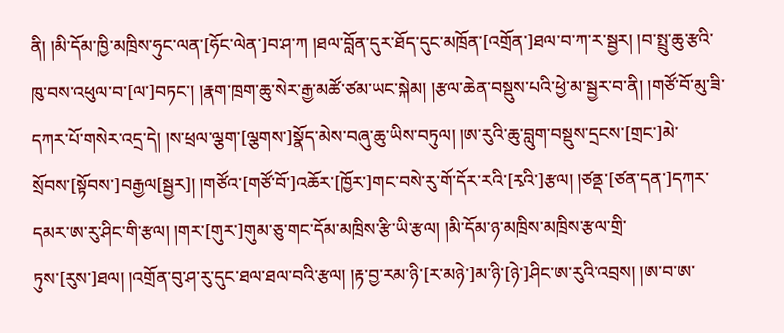ནི། །མི་དོམ་ཁྱི་མཁྲིས་ཧུང་ལན་[ཧོང་ལེན་]བ་ཤ་ཀ །ཐལ་བློན་དུར་ཐོད་དུང་མཁྲོན་[འགྲོན་]ཐལ་བ་ཀ་ར་སྦྱར། །བ་སྤྲུ་ཆུ་རྩའི་ཁུ་བས་འཕུལ་བ་[ལ་]བཏང་། །རྣག་ཁྲག་ཆུ་སེར་རྒྱ་མཚོ་ཙམ་ཡང་སྐེམ། །རྩལ་ཆེན་བསྡུས་པའི་ཕྱེ་མ་སྦྱར་བ་ནི། །གཙོ་བོ་མུ་ཟི་དཀར་པོ་གསེར་འདྲ་དེ། །ས་ཕྲལ་ལྕག་[ལྕགས་]སྣོད་མེས་བཞུ་ཆུ་ཡིས་བཏུལ། །ཨ་རུའི་ཆུ་བླུག་བསྡུས་དྲངས་[གྲང་]མེ་སྲོབས་[སྟོབས་]བརྒྱལ[སྦྱར]། །གཙོའ་[གཙོ་བོ་]འཆོར་[ཁྱོར་]གང་བསེ་རུ་གོ་དོར་རའི་[རྭའི་]རྩལ། །ཙནྡ་[ཙན་དན་]དཀར་དམར་ཨ་རུ་ཤིང་གི་རྩལ། །གར་[གུར་]གུམ་ཅུ་གང་དོམ་མཁྲིས་རྩི་ཡི་རྩལ། །མི་དོམ་ཉ་མཁྲིས་མཁྲིས་རྩལ་གྲི་ཏུས་[རུས་]ཐལ། །འགྲོན་བུ་ཤ་རུ་དུང་ཐལ་ཐལ་བའི་རྩལ། །རྟ་བྱ་རམ་ཉི་[ར་མཉེ་]མ་ཉི་[ཉེ་]ཤིང་ཨ་རུའི་འབྲས། །ཨ་བ་ཨ་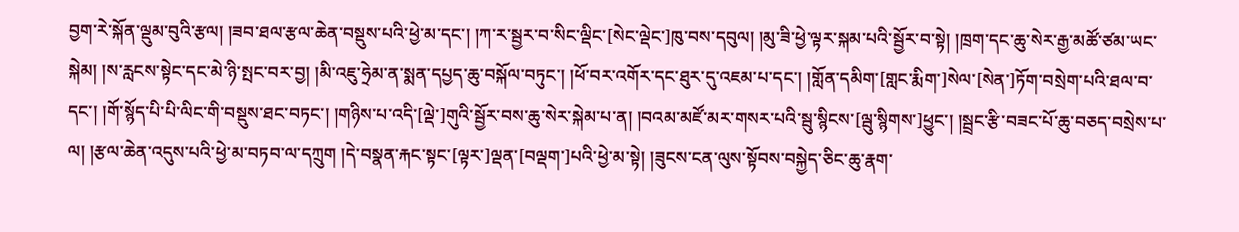བྱག་རེ་སྐོན་ལྡུམ་བུའི་རྩལ། །ཟབ་ཐལ་རྩལ་ཆེན་བསྡུས་པའི་ཕྱེ་མ་དང་། །ཀ་ར་སྦྱར་བ་སིང་ལྡིང་[སེང་ལྡེང་]ཁུ་བས་དབུལ། །མུ་ཟི་ཕྱེ་ལྟར་སྐམ་པའི་སྦྱོར་བ་སྟེ། །ཁྲག་དང་ཆུ་སེར་རྒྱ་མཚོ་ཙམ་ཡང་སྐེམ། །ས་རླངས་སྟེང་དང་མེ་ཉི་སྤང་བར་བྱ། །མི་འཇུ་ཧྲེམ་ན་སྨན་དཔྱད་ཆུ་བསྐོལ་བཏུང་། །ཕོ་བར་འགོར་དང་ཐུར་དུ་འཇམ་པ་དང་། །གློན་དམིག་[གླང་རྨིག་]སེལ་[སེན་]ཏོག་བསྲེག་པའི་ཐལ་བ་དང་། །གོ་སྙོད་པི་པི་ལིང་གི་བསྡུས་ཐང་བཏང་། །གཉིས་པ་འདི་[ལྡེ་]གུའི་སྦྱོར་བས་ཆུ་སེར་སྐེམ་པ་ན། །བའམ་མཛོ་མར་གསར་པའི་སྦུ་སྙིངས་[ལྦུ་སྙིགས་]ཕྱུང་། །སྦྲང་རྩི་བཟང་པོ་ཆུ་བཅད་བསྲེས་པ་ལ། །རྩལ་ཆེན་འདུས་པའི་ཕྱེ་མ་བཏབ་ལ་དཀྲུག །དེ་བསྣན་རྐང་སྟང་[ལྟར་]ལྡན་[བལྡག་]པའི་ཕྱེ་མ་སྟེ། །ཟུངས་ངན་ལུས་སྟོབས་བསྐྱེད་ཅིང་ཆུ་རྣག་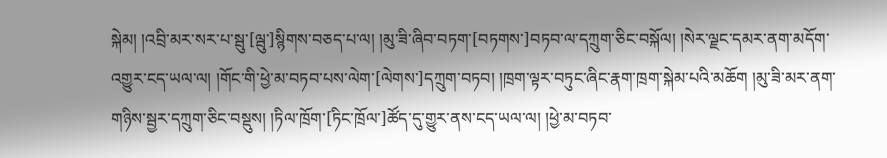སྐེམ། །འབྲི་མར་སར་པ་སྦུ་[ལྦུ་]སྙིགས་བཅད་པ་ལ། །མུ་ཟི་ཞིབ་བཏག་[བཏགས་]བཏབ་ལ་དཀྲུག་ཅིང་བསྐོལ། །སེར་ལྗང་དམར་ནག་མདོག་འགྱུར་ངད་ཡལ་ལ། །གོང་གི་ཕྱེ་མ་བཏབ་པས་ལེག་[ལེགས་]དཀྲུག་བཏབ། །ཁྲག་ལྟར་བཏུང་ཞིང་རྣག་ཁྲག་སྐེམ་པའི་མཆོག །མུ་ཟི་མར་ནག་གཉིས་སྦྱར་དཀྲུག་ཅིང་བསྡུས། །ཏིལ་ཁྲོག་[ཏིང་ཁྲོལ་]ཚོད་དུ་གྱུར་ནས་ངད་ཡལ་ལ། །ཕྱེ་མ་བཏབ་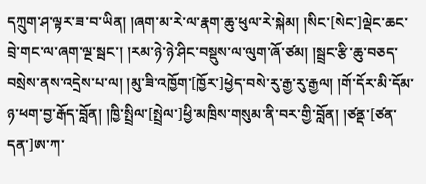དཀྲུག་ཤ་ལྟར་ཟ་བ་ཡིན། །ཞག་མ་རེ་ལ་རྣག་ཆུ་ཕུལ་རེ་སྐེམ། །སིང་[སེང་]ལྡེང་ཆང་བྲེ་གང་ལ་ཞག་ལྔ་སྦང་། །རམ་ཉེ་ཉེ་ཤིང་བསྡུས་ལ་ལུག་ཞོ་ཙམ། །སྦྲང་རྩི་ཆུ་བཅད་བསྲེས་ནས་འདྲེས་པ་ལ། །མུ་ཟི་འཁྱོག་[ཁྱོར་]ཕྱེད་བསེ་རུ་རྒྱ་རུ་རྒྱལ། །གོ་དོར་མི་དོམ་ཉ་ཕག་བྱ་རྒོད་བློན། །ཁྱི་སྤྲིལ་[སྤྲེལ་]ཕྱི་མཁྲིས་གསུམ་ནི་བར་གྱི་བློན། །ཙནྡ་[ཙན་དན་]ཨ་ཀ་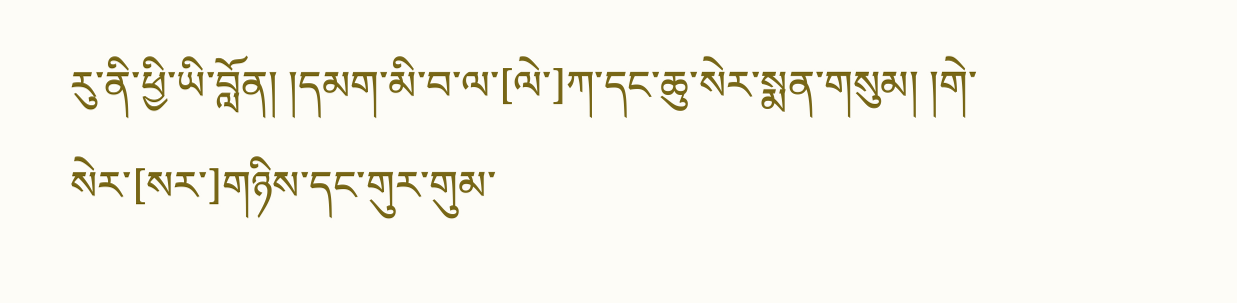རུ་ནི་ཕྱི་ཡི་བློན། །དམག་མི་བ་ལ་[ལེ་]ཀ་དང་ཆུ་སེར་སྨན་གསུམ། །གེ་སེར་[སར་]གཉིས་དང་གུར་གུམ་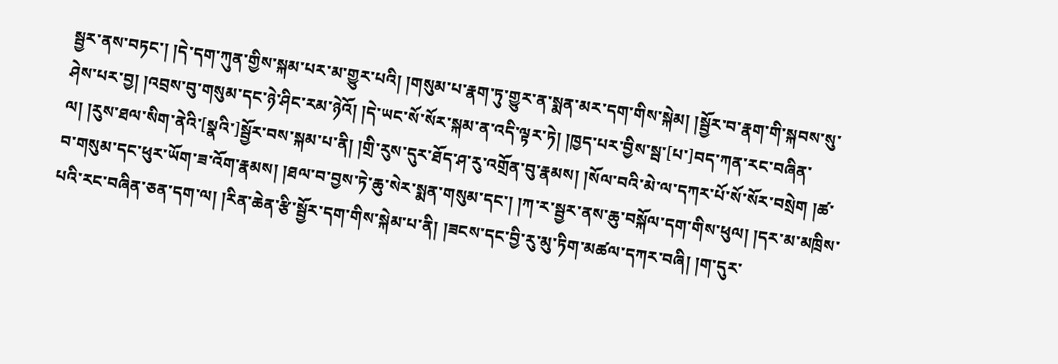སྦྱར་ནས་བཏང་། །དེ་དག་ཀུན་གྱིས་སྐམ་པར་མ་གྱུར་པའི། །གསུམ་པ་རྣག་ཏུ་གྱུར་ན་སྨན་མར་དག་གིས་སྐེམ། །སྦྱོར་བ་རྣག་གི་སྐབས་སུ་ཤེས་པར་བྱ། །འབྲས་བུ་གསུམ་དང་ཉེ་ཤིང་རམ་ཉེའོ། །དེ་ཡང་སོ་སོར་སྐམ་ན་འདི་ལྟར་ཏེ། །ཁྱད་པར་བྱིས་སྦ་[པ་]བད་ཀན་རང་བཞིན་ལ། །རུས་ཐལ་སིག་ནེའི་[སྣའི་]སྦྱོར་བས་སྐམ་པ་ནི། །གྲི་རུས་དུར་ཐོད་ཤ་རུ་འགྲོན་བུ་རྣམས། །སོལ་བའི་མེ་ལ་དཀར་པོ་སོ་སོར་བསྲེག །ཚ་བ་གསུམ་དང་ཕུར་ཡོག་ཟ་འོག་རྣམས། །ཐལ་བ་བྱས་ཏེ་ཆུ་སེར་སྨན་གསུམ་དང་། །ཀ་ར་སྦྱར་ནས་ཆུ་བསྐོལ་དག་གིས་ཕུལ། །དར་མ་མཁྲིས་པའི་རང་བཞིན་ཅན་དག་ལ། །རིན་ཆེན་རྩི་སྦྱོར་དག་གིས་སྐེམ་པ་ནི། །ཟངས་དང་བྱི་རུ་མུ་ཏིག་མཚལ་དཀར་བཞི། །ག་དུར་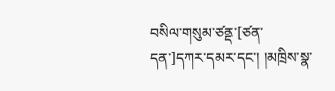བསིལ་གསུམ་ཙནྡ་[ཙན་དན་]དཀར་དམར་དང་། །མཁྲིས་སྣ་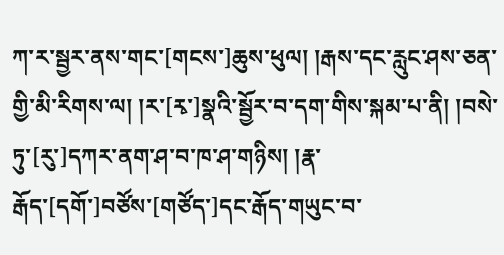ཀ་ར་སྦྱར་ནས་གང་[གངས་]ཆུས་ཕུལ། །རྒས་དང་རླུང་ཤས་ཅན་གྱི་མི་རིགས་ལ། །ར་[རྭ་]སྣའི་སྦྱོར་བ་དག་གིས་སྐམ་པ་ནི། །བསེ་ཏུ་[རུ་]དཀར་ནག་ཤ་བ་ཁ་ཤ་གཉིས། །རྣ་རྒོད་[དགོ་]བཙོས་[གཙོད་]དང་རྒོད་གཡུང་བ་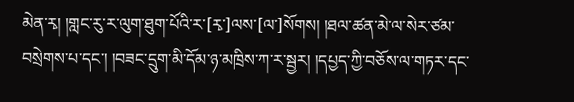མེན་རྭ། །གླང་རུ་ར་ལུག་ཐུག་པོའི་ར་[རྭ་]ལས་[ལ་]སོགས། །ཐལ་ཚན་མེ་ལ་སེར་ཙམ་བསྲེགས་པ་དང་། །བཟང་དྲུག་མི་དོམ་ཉ་མཁྲིས་ཀ་ར་སྦྱར། །དཔྱད་ཀྱི་བཅོས་ལ་གཏར་དང་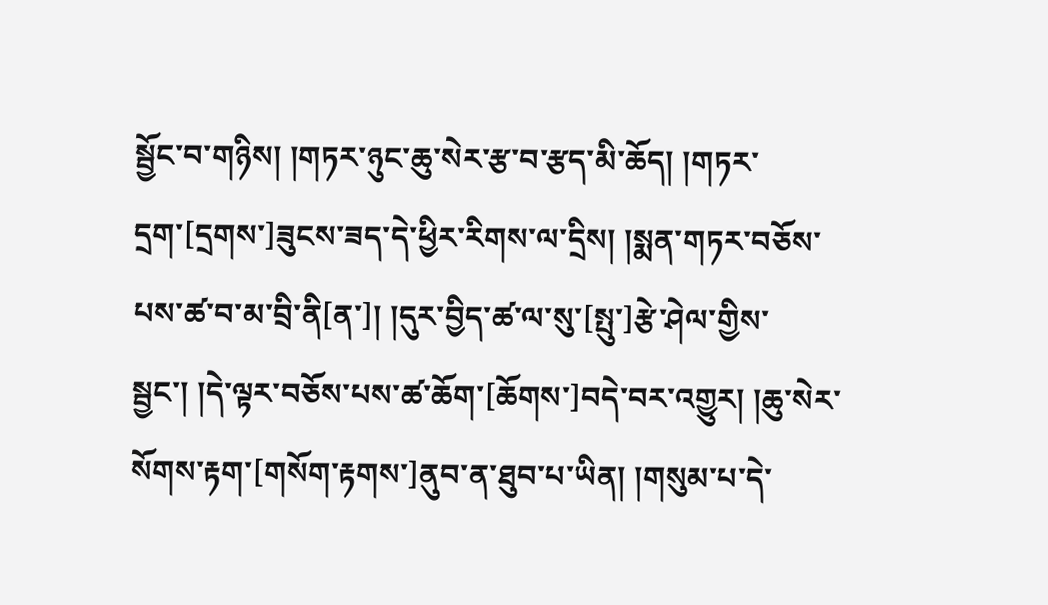སྦྱོང་བ་གཉིས། །གཏར་ཉུང་ཆུ་སེར་རྩ་བ་རྩད་མི་ཆོད། །གཏར་དྲག་[དྲགས་]ཟུངས་ཟད་དེ་ཕྱིར་རིགས་ལ་དྲིས། །སྨན་གཏར་བཅོས་པས་ཚ་བ་མ་བྲི་ནི[ན་]། །དུར་བྱིད་ཚ་ལ་སུ་[སྤུ་]རྩེ་ཤེལ་གྱིས་སྦྱང་། །དེ་ལྟར་བཅོས་པས་ཚ་ཆོག་[ཆོགས་]བདེ་བར་འགྱུར། །ཆུ་སེར་སོགས་རྟག་[གསོག་རྟགས་]ནུབ་ན་ཐུབ་པ་ཡིན། །གསུམ་པ་དེ་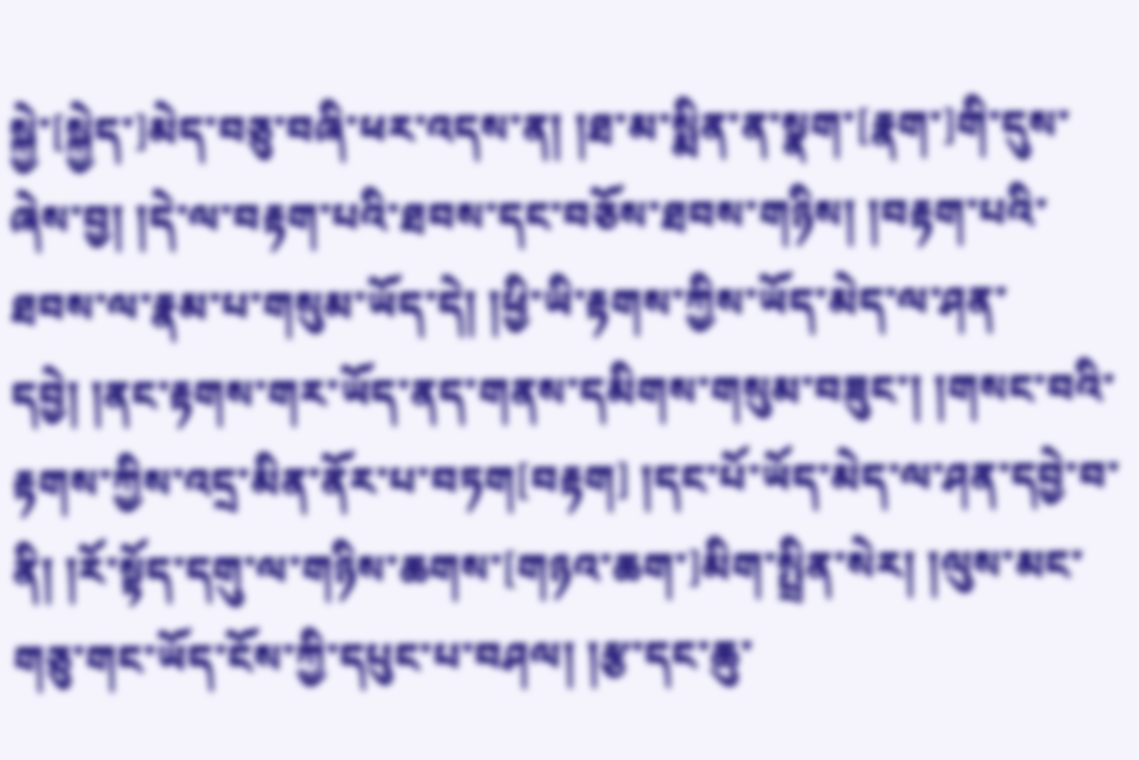སྐྱེ་[སྐྱེད་]མེད་བཅུ་བཞི་ཕར་འདས་ན། །ཐ་མ་སྨིན་ན་སྣག་[རྣག་]གི་དུས་ཞེས་བྱ། །དེ་ལ་བརྟག་པའི་ཐབས་དང་བཅོས་ཐབས་གཉིས། །བརྟག་པའི་ཐབས་ལ་རྣམ་པ་གསུམ་ཡོད་དེ། །ཕྱི་ཡི་རྟགས་ཀྱིས་ཡོད་མེད་ལ་ཤན་དབྱེ། །ནང་རྟགས་གར་ཡོད་ནད་གནས་དམིགས་གསུམ་བཟུང་། །གསང་བའི་རྟགས་ཀྱིས་འདྲ་མིན་ནོར་པ་བཏག[བརྟག] །དང་པོ་ཡོད་མེད་ལ་ཤན་དབྱེ་བ་ནི། །རོ་སྟོད་དགུ་ལ་གཉིས་ཆགས་[གཉའ་ཆག་]མིག་སྤྲིན་སེར། །ལུས་མང་གཅུ་གང་ཡོད་ངོས་ཀྱི་དཔུང་པ་བཤལ། །རྩ་དང་ཆུ་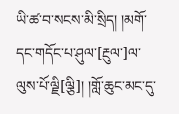ཡི་ཚ་བ་སངས་མི་སྲིད། །མགོ་དང་གདོང་པ་ཤུལ་[རྔུལ་]ལ་ལུས་པོ་ལྗི[ལྕི]། །གློ་ཆུང་མང་དུ་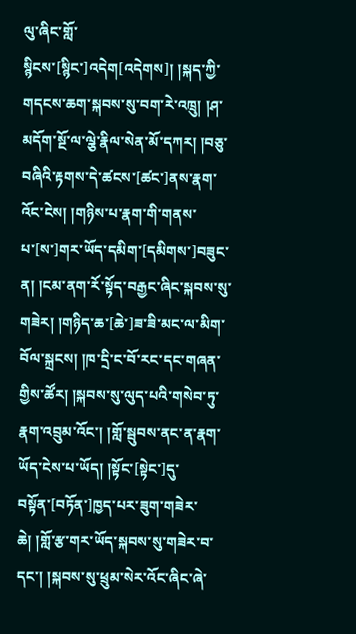ལུ་ཞིང་གློ་སྙིངས་[སྙིང་]འདེག[འདེགས]། །སྐད་ཀྱི་གདངས་ཆག་སྐབས་སུ་བག་རེ་འཁྲུ། །ཤ་མདོག་སྔོ་ལ་ལྕེ་རྣིལ་སེན་མོ་དཀར། །བཅུ་བཞིའི་རྟགས་དེ་ཚངས་[ཚང་]ནས་རྣག་འོང་ངེས། །གཉིས་པ་རྣག་གི་གནས་པ་[ས་]གར་ཡོད་དམིག་[དམིགས་]བཟུང་ན། །ངམ་ནག་རོ་སྟོད་བརྒྱང་ཞིང་སྐབས་སུ་གཟེར། །གཉིད་ཆ་[ཆེ་]ཟ་ཟི་མང་ལ་མིག་བོལ་སྐྲངས། །ཁ་དྲི་ང་བོ་རང་དང་གཞན་གྱིས་ཚོར། །སྐབས་སུ་ལུད་པའི་གསེབ་ཏུ་རྣག་འབྲུམ་འོང་། །གློ་སྦུབས་ནང་ན་རྣག་ཡོད་ངེས་པ་ཡོད། །སྟོང་[སྟེང་]དུ་བསྟོན་[བཏོན་]ཁྱད་པར་ཟུག་གཟེར་ཆེ། །གློ་རྩ་གར་ཡོད་སྐབས་སུ་གཟེར་བ་དང་། །སྐབས་སུ་ཕྲུམ་སེར་འོང་ཞིང་ཞེ་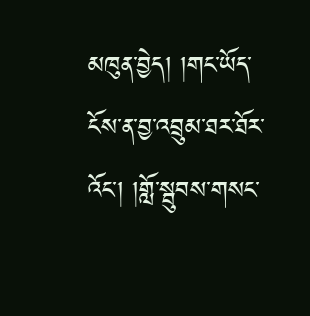མཁུན་བྱེད། །གང་ཡོད་ངོས་ན་བྱ་འབྲུམ་ཐར་ཐོར་འོང་། །གློ་སྦུབས་གསང་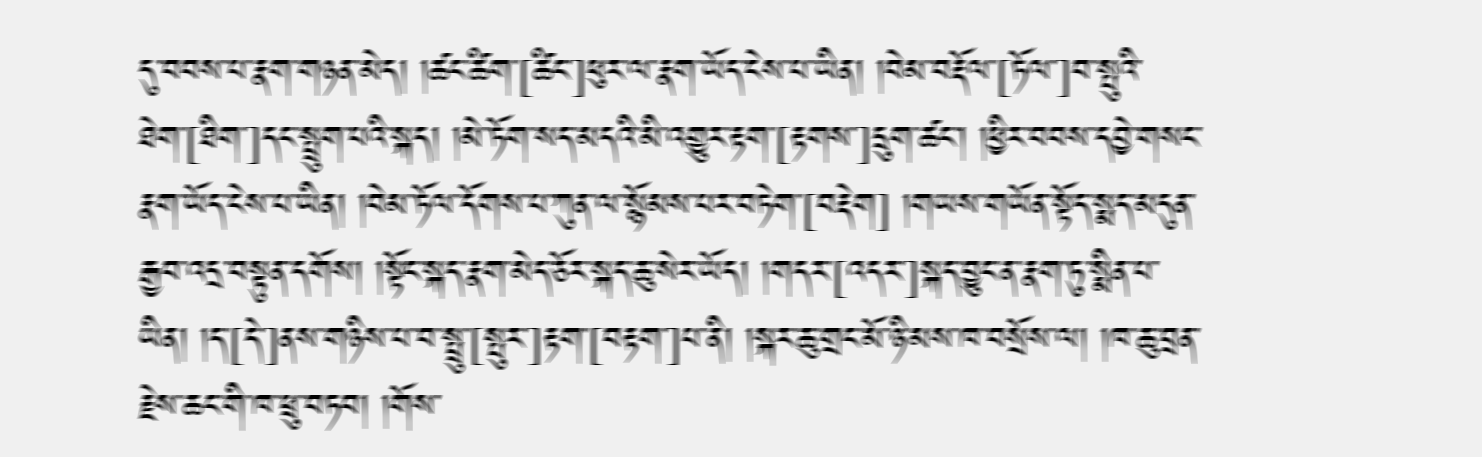དུ་བབས་པ་རྣག་གཉན་མེད། །ཚང་ཚིག་[ཚིང་]ཕུར་ལ་རྣག་ཡོད་ངེས་པ་ཡིན། །བེམ་བརྡོལ་[ཏོལ་]བ་སྤུའི་ཐེག་[ཐིག་]དང་སྤྲུག་པའི་སྐད། །མེ་ཏོག་སད་མདའི་མི་འགྱུར་རྟག་[རྟགས་]དྲུག་ཚང་། །ཕྱིར་བབས་དབྱེ་གསང་རྣག་ཡོད་ངེས་པ་ཡིན། །བེམ་ཏོལ་དོགས་པ་ཀུན་ལ་སྙོམས་པར་བཏེག་[བརྡེག] །གཡས་གཡོན་སྟོད་སྨད་མདུན་རྒྱབ་འདྲ་བསྟུན་དགོས། །སྟོང་སྐད་རྣག་མེད་ཅོར་སྐད་ཆུ་སེར་ཡོད། །གདར་[འདར་]སྐད་བྱུང་ན་རྣག་ཏུ་སྨིན་པ་ཡིན། །ད་[དེ་]ནས་གཉིས་པ་བ་སྤྲུ་[སྤུར་]རྟག་[བརྟག་]པ་ནི། །སྐར་ཆུ་གྲང་མོ་ཉི་མས་ཁ་བསྲོས་ལ། །ཁ་ཆུ་བྲན་རྗེས་ཆང་གི་ཁ་ཕྲུ་བཏབ། །གོས་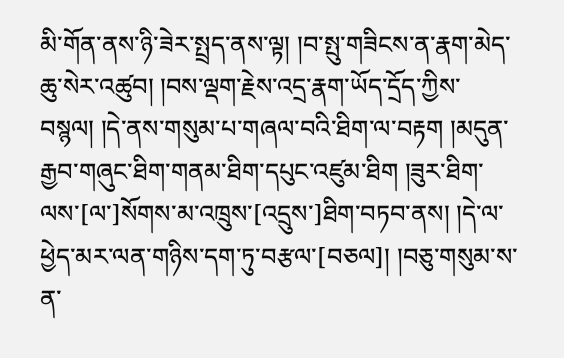མི་གོན་ནས་ཉི་ཟེར་སྤྲད་ནས་ལྟ། །བ་སྤུ་གཟིངས་ན་རྣག་མེད་ཆུ་སེར་འཚུབ། །བས་ལྡག་རྗེས་འདྲ་རྣག་ཡོད་དྲོད་ཀྱིས་བསྙལ། །དེ་ནས་གསུམ་པ་གཞལ་བའི་ཐིག་ལ་བརྟག །མདུན་རྒྱབ་གཞུང་ཐིག་གནམ་ཐིག་དཔུང་འཛུམ་ཐིག །ཟུར་ཐིག་ལས་[ལ་]སོགས་མ་འཁྲུས་[འདྲུས་]ཐིག་བཏབ་ནས། །དེ་ལ་ཕྱེད་མར་ལན་གཉིས་དག་ཏུ་བརྩལ་[བཅལ]། །བཅུ་གསུམ་ས་ན་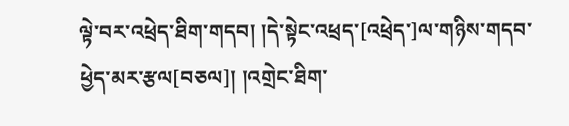ལྟེ་བར་འཕྲེད་ཐིག་གདབ། །དེ་སྟེང་འཕྲད་[འཕྲེད་]ལ་གཉིས་གདབ་ཕྱེད་མར་རྩལ[བཅལ]། །འགྲེང་ཐིག་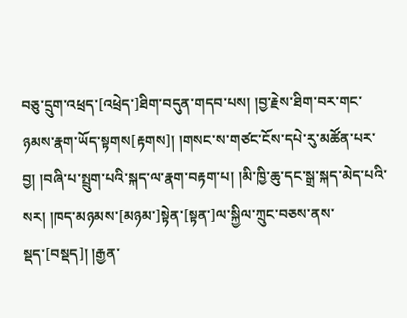བཅུ་དྲུག་འཕྲད་[འཕྲེད་]ཐིག་བདུན་གདབ་པས། །བྱ་རྗེས་ཐིག་བར་གང་ཉམས་རྣག་ཡོད་སྟགས[རྟགས]། །གསང་ས་གཙང་ངོས་དཔེ་རུ་མཚོན་པར་བྱ། །བཞི་པ་སྤྲུག་པའི་སྐད་ལ་རྣག་བརྟག་པ། །མི་ཁྱི་ཆུ་དང་སྒྲ་སྐད་མེད་པའི་སར། །ཁད་མཉམས་[མཉམ་]སྟེན་[སྟན་]ལ་སྐྱིལ་ཀྲུང་བཅས་ནས་སྡད་[བསྡད]། །རྒྱན་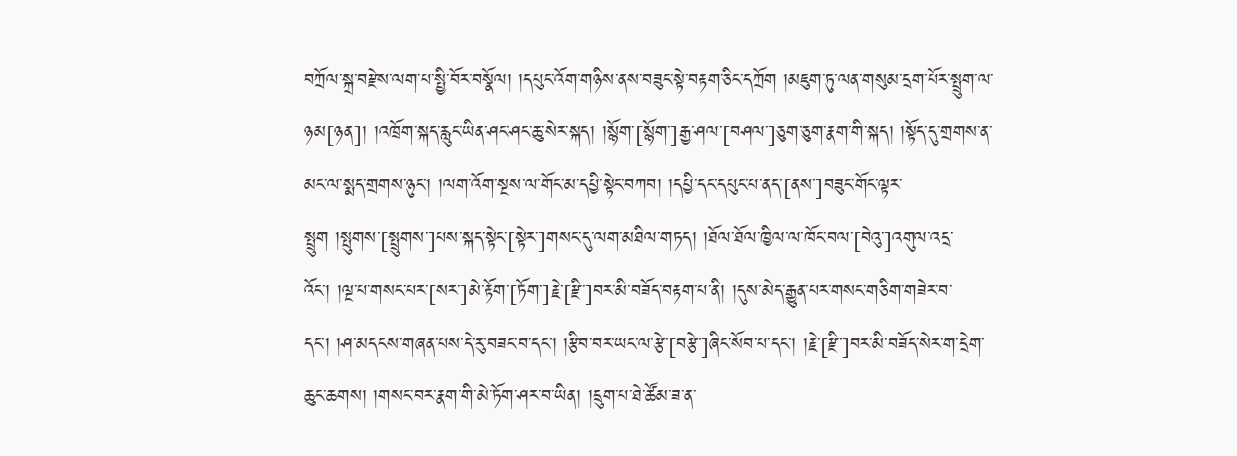བཀྲོལ་སྐྲ་བརྫེས་ལག་པ་སྤྱི་བོར་བསྣོལ། །དཔུང་འོག་གཉིས་ནས་བཟུང་སྟེ་བརྟག་ཅིང་དཀྲོག །མཇུག་ཏུ་ལན་གསུམ་དྲག་པོར་སྤྲུག་ལ་ཉམ[ཉན]། །འཁྲོག་སྐད་རླུང་ཡིན་ཤང་ཤང་ཆུ་སེར་སྐད། །སྙོག་[སྙོག་]རྒྱ་ཤལ་[བཤལ་]ཅུག་ཅུག་རྣག་གི་སྐད། །སྟོད་དུ་གྲགས་ན་མང་ལ་སྨད་གྲགས་ཉུང་། །ལག་འོག་སྔས་ལ་གོང་མ་དཔྱི་སྟེང་བཀབ། །དཔྱི་དང་དཔུང་པ་ནད་[ནས་]བཟུང་གོང་ལྟར་སྤྲུག །སྤུགས་[སྤྲུགས་]པས་སྐད་སྟེང་[སྟེར་]གསང་དུ་ལག་མཐིལ་གཏད། །ཐོལ་ཐོལ་ཁྱིལ་ལ་ཁོང་བལ་[བེའུ་]འགུལ་འདྲ་འོང་། །ལྔ་པ་གསང་པར་[སར་]མེ་རྟོག་[ཏོག་]རྗེ་[རྫི་]བར་མི་བཟོད་བརྟག་པ་ནི། །དུས་མེད་རྒྱུན་པར་གསང་གཅིག་གཟེར་བ་དང་། །ཤ་མདངས་གཞན་པས་དེ་རུ་བཟང་བ་དང་། །རྩིབ་བར་ཡང་ལ་རྩེ་[བརྩེ་]ཞིང་སོབ་པ་དང་། །རྗེ་[རྫི་]བར་མི་བཟོད་སེར་ག་དྲེག་ཆུང་ཆགས། །གསང་བར་རྣག་གི་མེ་ཏོག་ཤར་བ་ཡིན། །དྲུག་པ་ཐེ་ཚོམ་ཟ་ན་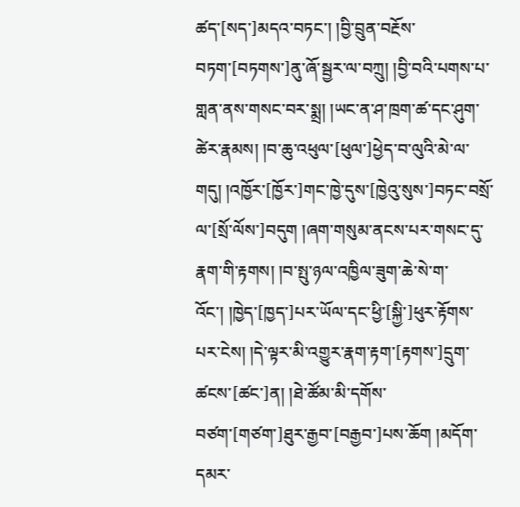ཚད་[སད་]མདའ་བཏང་། །བྱི་བྲུན་བརྔོས་བཏག་[བཏགས་]ནུ་ཞོ་སྦྱར་ལ་བཀྲུ། །བྱི་བའི་པགས་པ་གླན་ནས་གསང་བར་སྨྲ། །ཡང་ན་ཤ་ཁྲག་ཚ་དང་ཤུག་ཚེར་རྣམས། །བ་ཆུ་འཕུལ་[ཕུལ་]ཕྱེད་བ་ལུའི་མེ་ལ་གདུ། །འཁྱོར་[ཁྱོར་]གང་ཁྱེ་དུས་[ཁྱེའུ་སུས་]བཏང་བསྲོ་ལ་[སྲོ་ལོས་]བདུག །ཞག་གསུམ་ནངས་པར་གསང་དུ་རྣག་གི་རྟགས། །བ་སྤུ་ཉལ་འཁྱིལ་ཟུག་ཆེ་སེ་ག་འོང་། །ཁྱེད་[ཁྱད་]པར་ཡོལ་དང་ཕྱི་[སྐྱི་]ཕུར་རྟོགས་པར་ངེས། །དེ་ལྟར་མི་འགྱུར་རྣག་རྟག་[རྟགས་]དྲུག་ཚངས་[ཚང་]ན། །ཐེ་ཚོམ་མི་དགོས་བཙག་[གཙག་]ཐུར་རྒྱབ་[བརྒྱབ་]པས་ཆོག །མདོག་དམར་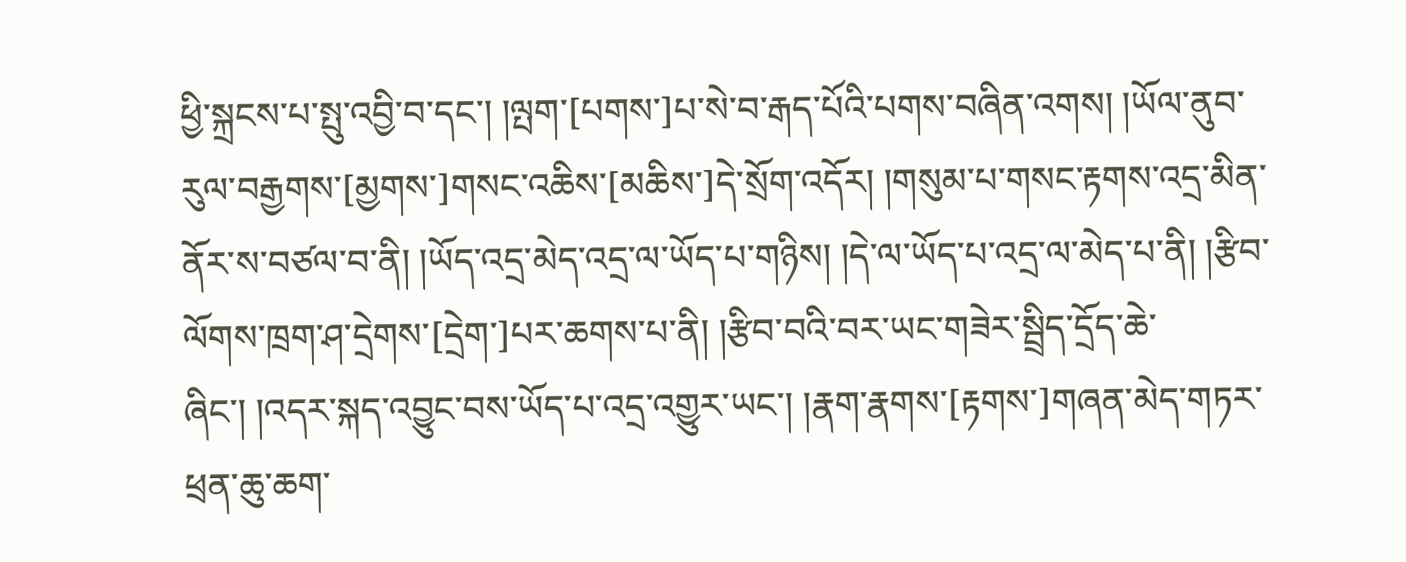ཕྱི་སྐྲངས་པ་སྤུ་འབྱི་བ་དང་། །ལྤག་[པགས་]པ་སེ་བ་རྒད་པོའི་པགས་བཞིན་འགས། །ཡོལ་ནུབ་རུལ་བརྒྱགས་[མྱགས་]གསང་འཆིས་[མཆིས་]དེ་སྲོག་འདོར། །གསུམ་པ་གསང་རྟགས་འདྲ་མིན་ནོར་ས་བཙལ་བ་ནི། །ཡོད་འདྲ་མེད་འདྲ་ལ་ཡོད་པ་གཉིས། །དེ་ལ་ཡོད་པ་འདྲ་ལ་མེད་པ་ནི། །རྩིབ་ལོགས་ཁྲག་ཤ་དྲེགས་[དྲེག་]པར་ཆགས་པ་ནི། །རྩིབ་བའི་བར་ཡང་གཟེར་སྦྲིད་དྲོད་ཆེ་ཞིང་། །འདར་སྐད་འབྱུང་བས་ཡོད་པ་འདྲ་འགྱུར་ཡང་། །རྣག་རྣགས་[རྟགས་]གཞན་མེད་གཏར་ཕྲན་ཆུ་ཆག་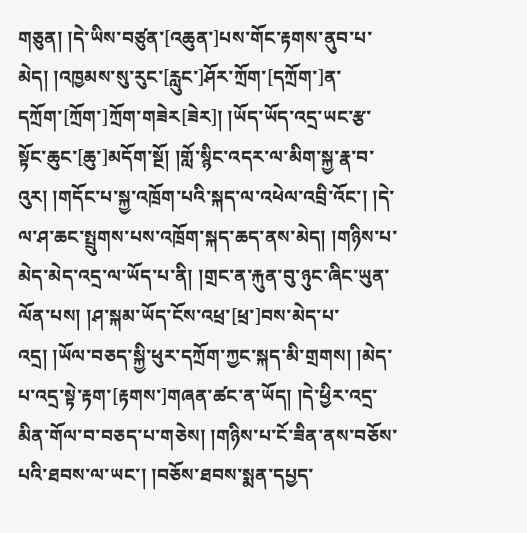གཅུན། །དེ་ཡིས་བཙུན་[འཆུན་]པས་གོང་རྟགས་ནུབ་པ་མེད། །འཁྱམས་སུ་རུང་[རླུང་]ཤོར་ཀྲོག་[དཀྲོག་]ན་དཀྲོག་[ཀྲོག་]ཀྲོག་གཟེར[ཟེར]། །ཡོད་ཡོད་འདྲ་ཡང་རྩ་སྟོང་ཆུང་[ཆུ་]མདོག་སྔོ། །གློ་སྙིང་འདར་ལ་མིག་སྐྱ་རྣ་བ་འུར། །གདོང་པ་སྐྱ་འཁྲོག་པའི་སྐད་ལ་འཕེལ་འབྲི་འོང་། །དེ་ལ་ཤ་ཆང་སྤྲུགས་པས་འཁྲོག་སྐད་ཆད་ནས་མེད། །གཉིས་པ་མེད་མེད་འདྲ་ལ་ཡོད་པ་ནི། །གྲང་ན་རྐུན་བུ་ཉུང་ཞིང་ཡུན་ལོན་པས། །ཤ་སྐམ་ཡོད་ངོས་འཕྲ་[ཕྲ་]བས་མེད་པ་འདྲ། །ཡོལ་བཅད་སྐྱི་ཕུར་དཀྲོག་ཀྱང་སྐད་མི་གྲགས། །མེད་པ་འདྲ་སྟེ་རྟག་[རྟགས་]གཞན་ཚང་ན་ཡོད། །དེ་ཕྱིར་འདྲ་མིན་གོལ་བ་བཅད་པ་གཅེས། །གཉིས་པ་ངོ་ཟིན་ནས་བཅོས་པའི་ཐབས་ལ་ཡང་། །བཅོས་ཐབས་སྨན་དཔྱད་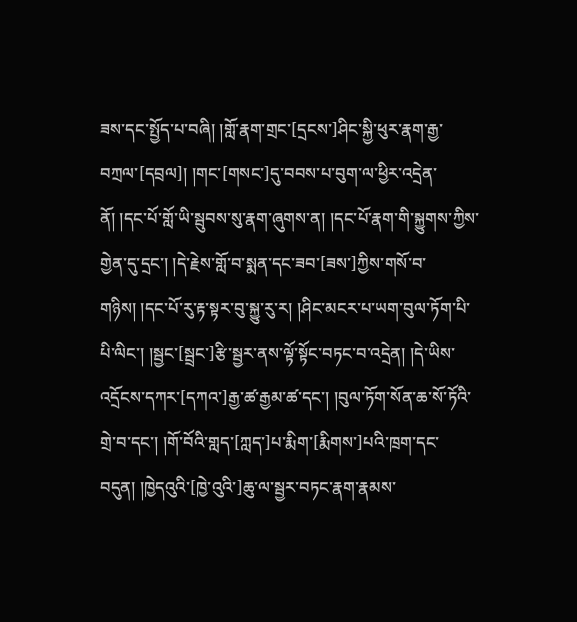ཟས་དང་སྤྱོད་པ་བཞི། །གློ་རྣག་གྲང་[དྲངས་]ཤིང་སྐྱི་ཕུར་རྣག་རྒྱ་བཀྲལ་[དབྲལ]། །གང་[གསང་]དུ་བབས་པ་བུག་ལ་ཕྱིར་འདྲེན་ནོ། །དང་པོ་གློ་ཡི་སྦུབས་སུ་རྣག་ཞུགས་ན། །དང་པོ་རྣག་གི་སྐྱུགས་ཀྱིས་གྱེན་དུ་དྲང་། །དེ་རྗེས་གློ་བ་སྨན་དང་ཟབ་[ཟས་]ཀྱིས་གསོ་བ་གཉིས། །དང་པོ་རུ་རྟ་སྟར་བུ་སྐྱུ་རུ་ར། །ཤིང་མངར་པ་ཡག་བུལ་ཏོག་པི་པི་ལིང་། །སྦྱང་[སྦྲང་]རྩི་སྦྱར་ནས་ལྟོ་སྟོང་བཏང་བ་འདྲེན། །དེ་ཡིས་འདྲོངས་དཀར་[དཀའ་]རྒྱ་ཚ་རྒྱམ་ཚ་དང་། །བུལ་ཏོག་སོན་ཆ་སོ་ཏོའི་གྲེ་བ་དང་། །གོ་བོའི་གླད་[ཀླད་]པ་རྨིག་[རྨིགས་]པའི་ཁྲག་དང་བདུན། །ཁྱེདའུའི་[ཁྱེ་འུའི་]ཆུ་ལ་སྦྱར་བཏང་རྣག་རྣམས་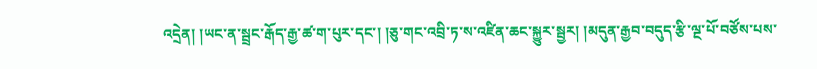འདྲེན། །ཡང་ན་སྦྲང་རྒོད་རྒྱ་ཚ་ག་པུར་དང་། །ཅུ་གང་འབྲི་ཏ་ས་འཛིན་ཆང་སྐྱུར་སྦྱར། །མདུན་རྒྱབ་བདུད་རྩི་ལྔ་པོ་བཙོས་པས་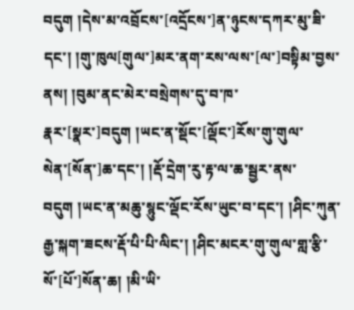བདུག །དེས་མ་འབྲོངས་[འདྲོངས་]ན་ཉུངས་དཀར་མུ་ཟི་དང་། །གུ་ཁུལ[གུལ་]མར་ནག་རས་ལས་[ལ་]བསྟིམ་བྱས་ནས། །བུམ་ནང་མེར་བསྲེགས་དུ་བ་ཁ་རྣར་[སྣར་]བདུག །ཡང་ན་སྡོང་[ལྡོང་]རོས་གུ་གུལ་སེན་[སོན་]ཆ་དང་། །རྡོ་དྲེག་རུ་རྟ་ལ་ཆ་སྦྱར་ནས་བདུག །ཡང་ན་མཆུ་སྙུང་ལྡོང་རོས་ཡུང་བ་དང་། །ཤིང་ཀུན་རྒྱ་སྐག་ཟངས་རྡོ་པི་པི་ལིང་། །ཤིང་མངར་གུ་གུལ་གླ་རྩི་སོ་[པོ་]སོན་ཆ། །མི་ཡི་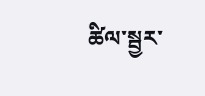ཚིལ་སྦྱར་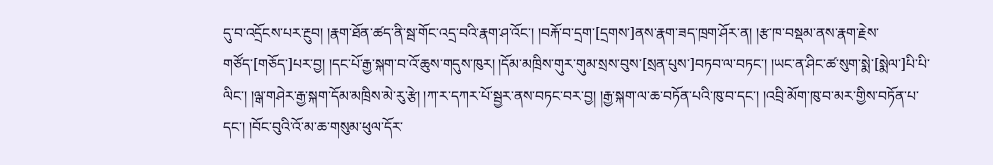དུ་བ་འདྲོངས་པར་རྔུབ། །རྣག་ཐོན་ཚད་ནི་སྦ་གོང་འདྲ་བའི་རྣག་ཤ་འོང་། །བརྐོ་བ་དྲག་[དྲགས་]ནས་རྣག་ཟད་ཁྲག་ཤོར་ན། །རྩ་ཁ་བསྡམ་ནས་རྣག་རྗེས་གཙོད་[གཅོད་]པར་བྱ། །དང་པོ་རྒྱ་སྐག་བ་འོ་ཆུས་གདུས་ཁུར། །དོམ་མཁྲིས་གུར་གུམ་སྲས་བུས་[སྲན་པུས་]བཏབ་ལ་བཏང་། །ཡང་ན་ཤིང་ཚ་སུག་སྨེ་[སྨེལ་]པི་པི་ལིང་། །ལྒ་གཤེར་རྒྱ་སྐག་དོམ་མཁྲིས་མེ་རུ་རྩེ། །ཀ་ར་དཀར་པོ་སྦྱར་ནས་བཏང་བར་བྱ། །རྒྱ་སྐག་ལ་ཆ་བཏོན་པའི་ཁུ་བ་དང་། །འབྲི་མོག་ཁུ་བ་མར་གྱིས་བཏོན་པ་དང་། །བོང་བུའི་འོ་མ་ཆ་གསུམ་ཕུལ་དོར་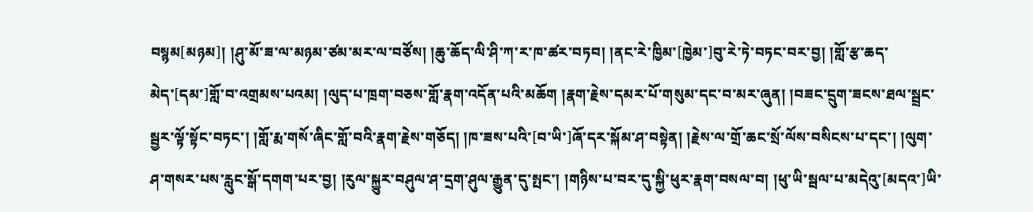བསྙམ[མཉམ]། །ཤུ་མོ་ཟ་ལ་མཉམ་ཙམ་མར་ལ་བཙོས། །ཆུ་ཆོད་ལི་ཤི་ཀ་ར་ཁ་ཚར་བཏབ། །ནང་རེ་ཁྱིམ་[ཁྱེམ་]བུ་རེ་ཏེ་བཏང་བར་བྱ། །གློ་རྩ་ཆད་མེད་[དམ་]གློ་བ་འགྲམས་པའམ། །ལུད་པ་ཁྲག་བཅས་གློ་རྣག་འདོན་པའི་མཆོག །རྣག་རྗེས་དམར་པོ་གསུམ་དང་བ་མར་ཞུན། །བཟང་དྲུག་ཟངས་ཐལ་སྦྲང་སྦྱར་ལྟོ་སྟོང་བཏང་། །གློ་རྨ་གསོ་ཞིང་གློ་བའི་རྣག་རྗེས་གཅོད། །ཁ་ཟས་པའི་[བ་ཡི་]ཞོ་དར་སྐོམ་ཤ་བསྟེན། །རྗེས་ལ་གྲོ་ཆང་སྲོ་ལོས་བསིངས་པ་དང་། །ལུག་ཤ་གསར་པས་རླུང་སྒོ་དགག་པར་བྱ། །རུལ་སྐྱུར་བཤུལ་ཤ་དྲག་ཤུལ་རྒྱུན་དུ་སྤང་། །གཉིས་པ་བར་དུ་སྐྱི་ཕུར་རྣག་བསལ་བ། །ཕུ་ཡི་སྦལ་པ་མདེའུ་[མདའ་]ཡི་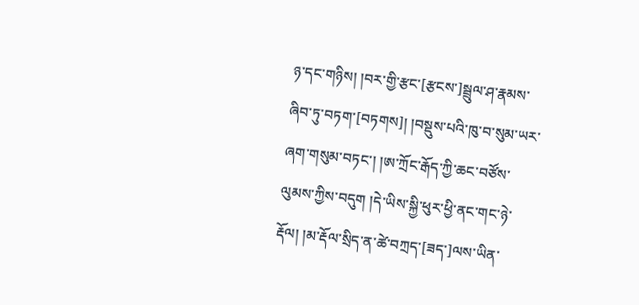ཉ་དང་གཉིས། །བར་གྱི་རྩང་[རྩངས་]སྦྲུལ་ཤ་རྣམས་ཞིབ་ཏུ་བཏག་[བཏགས]། །བསྡུས་པའི་ཁུ་བ་སུམ་ཡར་ཞག་གསུམ་བཏང་། །ཨ་ཀྲོང་རྒོད་ཀྱི་ཆང་བཙོས་ལུམས་ཀྱིས་བདུག །དེ་ཡིས་སྐྱི་ཕུར་ཕྱི་ནང་གང་ཉེ་རྡོལ། །མ་རྡོལ་སྲིད་ན་ཚེ་བཀྲད་[ཟད་]ལས་ཡིན་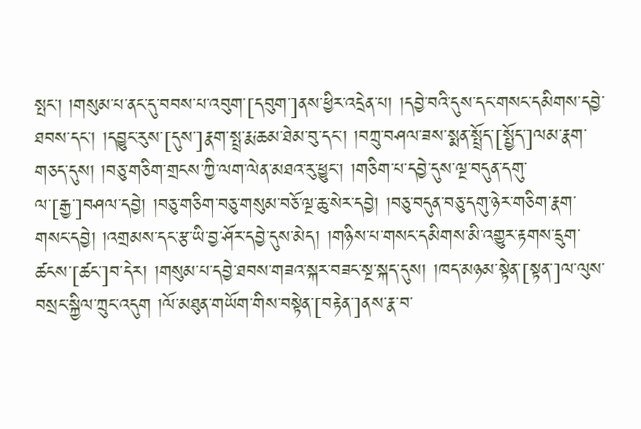སྤང་། །གསུམ་པ་ནང་དུ་བབས་པ་འབུག་[དབུག་]ནས་ཕྱིར་འདྲེན་པ། །དབྱེ་བའི་དུས་དང་གསང་དམིགས་དབྱེ་ཐབས་དང་། །དབྱུང་རུས་[དུས་]རྣག་སྤྲ་རྨ་ཆམ་ཐེམ་བུ་དང་། །བཀྲུ་བཤལ་ཟས་སྨན་སྤྲོད་[སྤྱོད་]ལམ་རྣག་གཅད་དུས། །བཅུ་གཅིག་གྲངས་ཀྱི་ལག་ལེན་མཐའ་རུ་ཕྱུང་། །གཅིག་པ་དབྱེ་དུས་ལྔ་བདུན་དགུ་ལ་[རྒྱ་]བཤལ་དབྱེ། །བཅུ་གཅིག་བཅུ་གསུམ་བཅོ་ལྔ་ཆུ་སེར་དབྱེ། །བཅུ་བདུན་བཅུ་དགུ་ཉེར་གཅིག་རྣག་གསང་དབྱེ། །འགྲམས་དང་རྩ་ཡི་བྱ་ཤོར་དབྱེ་དུས་མེད། །གཉིས་པ་གསང་དམིགས་མི་འགྱུར་རྟགས་དྲུག་ཚངས་[ཚང་]བ་དེར། །གསུམ་པ་དབྱེ་ཐབས་གཟའ་སྐར་བཟང་སྔ་སྐད་དུས། །ཁད་མཉམ་སྟེན་[སྟན་]ལ་ལུས་བསྲང་སྐྱིལ་ཀྲུང་འདུག །ལོ་མཐུན་གཡོག་གིས་བསྟེན་[བརྟེན་]ནས་རྣ་བ་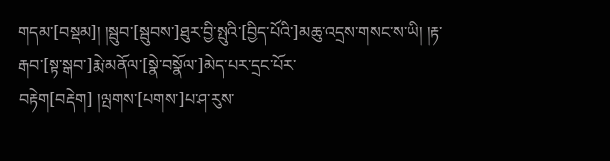གདམ་[བསྡམ]། །སྦུབ་[སྦུབས་]ཐུར་བྱི་སྤུའི་[བྱིད་པོའི་]མཆུ་འདྲས་གསང་ས་ཡི། །རྟ་རྒབ་[སྟ་སྒབ་]རྨེ་མནོལ་[སྣེ་བསྣོལ་]མེད་པར་དྲང་པོར་བརྟེག[བརྡེག] །ལྤགས་[པགས་]པ་ཤ་རུས་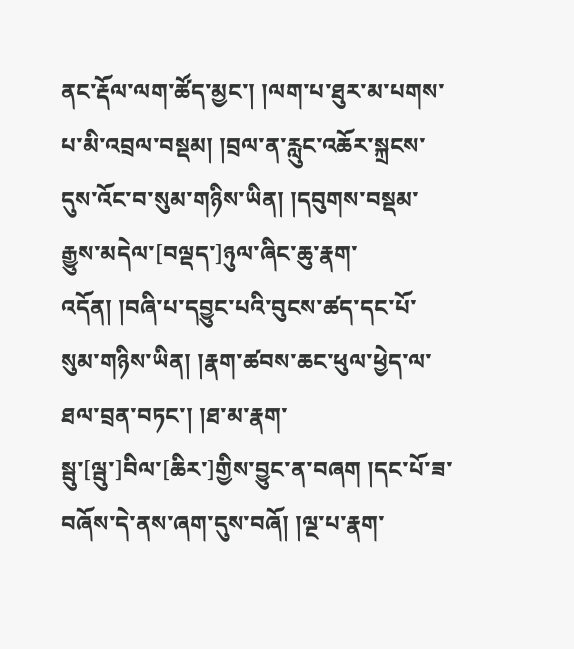ནང་རྡོལ་ལག་ཚོད་མྱང་། །ལག་པ་ཐུར་མ་པགས་པ་མི་འབྲལ་བསྡམ། །བྲལ་ན་རླུང་འཆོར་སྐྲངས་དུས་འོང་བ་སུམ་གཉིས་ཡིན། །དབུགས་བསྡམ་རྒྱུས་མདེལ་[བལྡད་]ཉུལ་ཞིང་ཆུ་རྣག་འདོན། །བཞི་པ་དབྱུང་པའི་བུངས་ཚད་དང་པོ་སུམ་གཉིས་ཡིན། །རྣག་ཚབས་ཆང་ཕུལ་ཕྱེད་ལ་ཐལ་བྲན་བཏང་། །ཐ་མ་རྣག་སྦུ་[ལྦུ་]བིལ་[ཆིར་]གྱིས་བྱུང་ན་བཞག །དང་པོ་ཟ་བཞོས་དེ་ནས་ཞག་དུས་བཞོ། །ལྔ་པ་རྣག་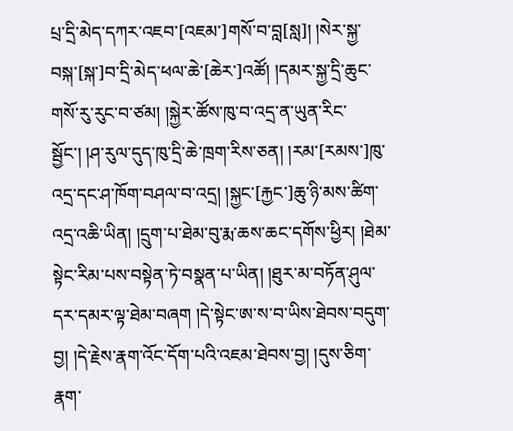པྲ་དྲི་མེད་དཀར་འཇབ་[འཇམ་]གསོ་བ་བླ[སླ]། །སེར་སྐྱ་བསྐ་[སྐ་]བ་དྲི་མེད་ཕལ་ཆེ་[ཆེར་]འཚོ། །དམར་སྐྱ་དྲི་ཆུང་གསོ་རུ་རུང་བ་ཙམ། །སྐྱེར་ཚོས་ཁུ་བ་འདྲ་ན་ཡུན་རིང་སྦྱོང་། །ཤ་རུལ་དུད་ཁུ་དྲི་ཆེ་ཁྲག་རིས་ཅན། །རམ་[རམས་]ཁུ་འདྲ་དང་ཤ་ཁོག་བཤལ་བ་འདྲ། །སྐྱང་[རྐྱང་]ཆུ་ཉི་མས་ཚིག་འདྲ་འཆི་ཡིན། །དྲུག་པ་ཐེམ་བུ་རྨ་ཆས་ཆང་དགོས་ཕྱིར། །ཐེམ་སྟེང་རིམ་པས་བསྟེན་ཏེ་བསྣན་པ་ཡིན། །ཐུར་མ་བཏོན་ཤུལ་དར་དམར་ལྟ་ཐེམ་བཞག །དེ་སྟེང་ཨ་ས་བ་ཡིས་ཐེབས་བདུག་བྱ། །དེ་རྗེས་རྣག་འོང་དོག་པའི་འཇམ་ཐེབས་བྱ། །དུས་ཅིག་རྣག་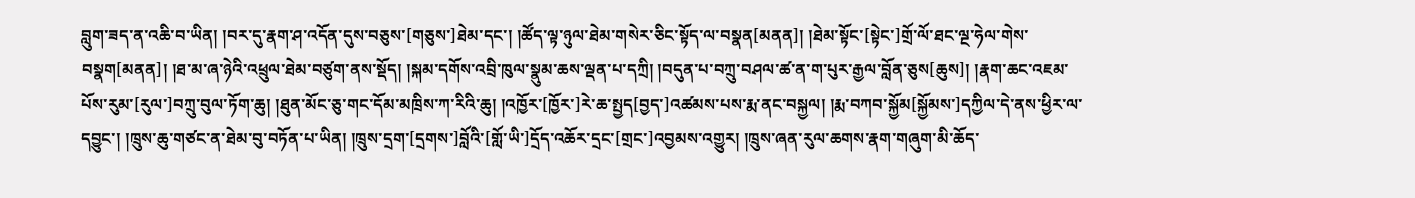བླུག་ཟད་ན་འཆི་བ་ཡིན། །བར་དུ་རྣག་ཤ་འདོན་དུས་བཅུས་[གཅུས་]ཐེམ་དང་། །ཚོད་ལྟ་ཉུལ་ཐེམ་གསེར་ཅིང་སྟོད་ལ་བསྣན[མནན]། །ཐེམ་སྟོང་[སྟེང་]གྲོ་ལོ་ཐང་ལྔ་ཧེལ་གེས་བསྣག[མནན]། །ཐ་མ་ཞ་ཉེའི་འཕྲུལ་ཐེམ་བཙུག་ནས་སྡོད། །སྐམ་དགོས་འབྲི་ཁུལ་སྣུམ་ཆས་ལྡན་པ་དཀྲི། །བདུན་པ་བཀྲུ་བཤལ་ཚ་ན་ག་པུར་རྒྱལ་བློན་ཅུས[ཆུས]། །རྣག་ཆང་འཇམ་པོས་རུམ་[རུལ་]བཀྲུ་བུལ་ཏོག་ཆུ། །ཐུན་མོང་ཅུ་གང་དོམ་མཁྲིས་ཀ་རིའི་ཆུ། །འཁྱོར་[ཁྱོར་]རེ་ཆ་སྤྱད[བྱད་]འཚམས་པས་རྨ་ནང་བསྐྱལ། །རྨ་བཀབ་སྐྱོམ[སྐྱོམས་]དཀྱིལ་དེ་ནས་ཕྱིར་ལ་དབྱུང་། །ཁྲུས་ཆུ་གཙང་ན་ཐེམ་བུ་བཏོན་པ་ཡིན། །ཁྲུས་དྲག་[དྲགས་]བློའི་[གློ་ཡི་]དྲོད་འཆོར་དྲང་[གྲང་]འབྱམས་འགྱུར། །ཁྲུས་ཞན་རུལ་ཆགས་རྣག་གཞུག་མི་ཆོད་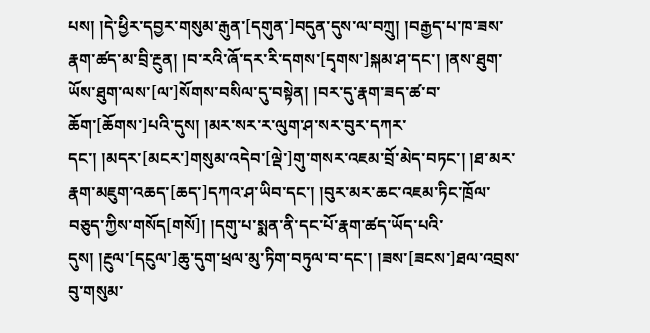པས། །དེ་ཕྱིར་དབྱར་གསུམ་རྒུན་[དགུན་]བདུན་དུས་ལ་བཀྲུ། །བརྒྱད་པ་ཁ་ཟས་རྣག་ཚད་མ་བྲི་རྔུན། །བ་རའི་ཞོ་དར་རི་དགས་[དྭགས་]སྐམ་ཤ་དང་། །ནས་ཐུག་ཡོས་ཐུག་ལས་[ལ་]སོགས་བསིལ་དུ་བསྟེན། །བར་དུ་རྣག་ཟད་ཚ་བ་ཆོག་[ཆོགས་]པའི་དུས། །མར་སར་ར་ལུག་ཤ་སར་བུར་དཀར་དང་། །མདར་[མངར་]གསུམ་འདེབ་[ལྡེ་]གུ་གསར་འཇམ་བྲོ་མེད་བཏང་། །ཐ་མར་རྣག་མཇུག་འཆད་[ཆད་]དཀའ་ཤ་ཡིབ་དང་། །བུར་མར་ཆང་འཇམ་ཏིང་ཁྲོལ་བཅུད་ཀྱིས་གསོད[གསོ]། །དགུ་པ་སྨན་ནི་དང་པོ་རྣག་ཚད་ཡོད་པའི་དུས། །རྔུལ་[དངུལ་]ཆུ་དུག་ཕྲལ་མུ་ཏིག་བཏུལ་བ་དང་། །ཟས་[ཟངས་]ཐལ་འབྲས་བུ་གསུམ་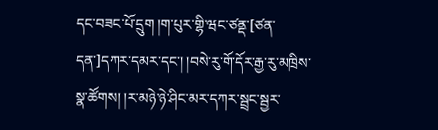དང་བཟང་པོ་དྲུག །ག་པུར་གྷི་ཝང་ཙནྡ་[ཙན་དན་]དཀར་དམར་དང་། །བསེ་རུ་གོ་དོར་རྒྱ་རུ་མཁྲིས་སྣ་ཚོགས། །ར་མཉེ་ཉེ་ཤིང་མར་དཀར་སྦྲང་སྦྱར་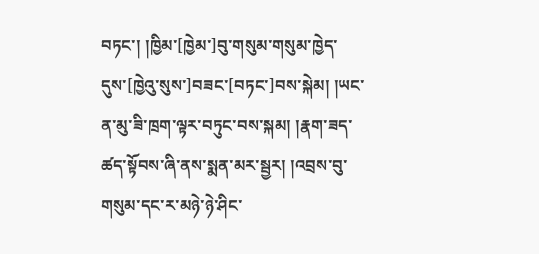བཏང་། །ཁྱིམ་[ཁྱེམ་]བུ་གསུམ་གསུམ་ཁྱེད་དུས་[ཁྱེའུ་སུས་]བཟང་[བཏང་]བས་སྐེམ། །ཡང་ན་མུ་ཟི་ཁྲག་ལྟར་བཏུང་བས་སྐམ། །རྣག་ཟད་ཚད་སྟོབས་ཞི་ནས་སྨན་མར་སྦྱར། །འབྲས་བུ་གསུམ་དང་ར་མཉེ་ཉེ་ཤིང་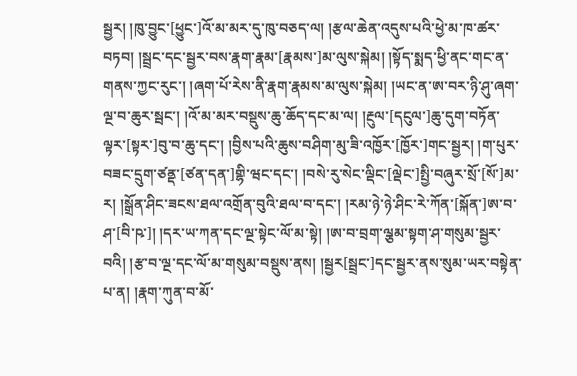སྦྱར། །ཁུ་བྱུང་[ཕྱུང་]འོ་མ་མར་དུ་ཁུ་བཅད་ལ། །རྩལ་ཆེན་འདུས་པའི་ཕྱེ་མ་ཁ་ཚར་བཏབ། །སྦྲང་དང་སྦྱར་བས་རྣག་རྣམ་[རྣམས་]མ་ལུས་སྐེམ། །སྟོད་སྨད་ཕྱི་ནང་གང་ན་གནས་ཀྱང་རུང་། །ཞག་པོ་རེས་ནི་རྣག་རྣམས་མ་ལུས་སྐེམ། །ཡང་ན་ཨ་བར་ཉི་ཤུ་ཞག་ལྔ་བ་ཆུར་སྦང་། །འོ་མ་མར་བསྡུས་ཆུ་ཆོད་དང་མ་ལ། །རྔུལ་[དངུལ་]ཆུ་དུག་བཏོན་ལྟར་[སྟར་]བུ་བ་ཆུ་དང་། །བྱིས་པའི་ཆུས་བཤིག་མུ་ཟི་འཁྱོར་[ཁྱོར་]གང་སྦྱར། །ག་པུར་བཟང་དྲུག་ཙནྡ་[ཙན་དན་]གྷི་ཝང་དང་། །བསེ་རུ་སེང་ལྡིང་[ལྡེང་]སྤྱི་བཞུར་སྲོ་[སོ་]མ་ར། །སྒྲོན་ཤིང་ཟངས་ཐལ་འགྲོན་བུའི་ཐལ་བ་དང་། །རམ་ཉེ་ཉེ་ཤིང་རེ་ཀོན་[སྐོན་]ཨ་བ་ཤ་[བི་ཥ་]། །དར་ཡ་ཀན་དང་ལྔ་སྟེང་ལོ་མ་སྟེ། །ཨ་བ་བྲག་ལྕམ་སྟག་ཤ་གསུམ་སྦྱར་བའི། །རྩ་བ་ལྔ་དང་ལོ་མ་གསུམ་བསྡུས་ནས། །སྦྱར[སྦྲང་]དང་སྦྱར་ནས་སུམ་ཡར་བསྟེན་པ་ན། །རྣག་ཀུན་བ་མོ་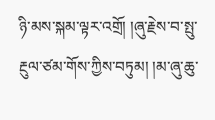ཉི་མས་སྐམ་ལྟར་འགྲོ། །ཞུ་རྗེས་བ་སྤུ་རྔུལ་ཙམ་གོས་ཀྱིས་བཏུམ། །མ་ཞུ་ཆུ་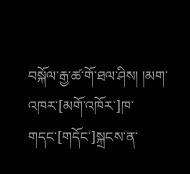བསྐོལ་རྒྱ་ཚ་གོ་ཐལ་ཤིས། །མག་འཁར་[མགོ་འཁོར་]ཁ་གདང་[གདོང་]སྐྲངས་ན་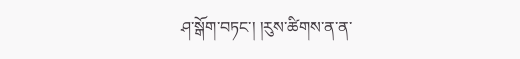ཤ་སྒོག་བཏང་། །རུས་ཚིགས་ན་ན་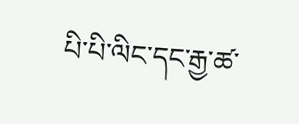པི་པི་ལིང་དང་རྒྱ་ཚ་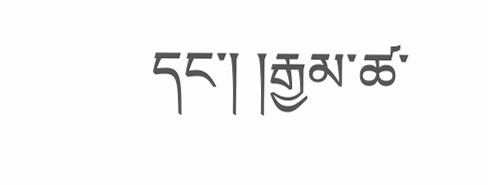དང་། །རྒྱམ་ཚ་